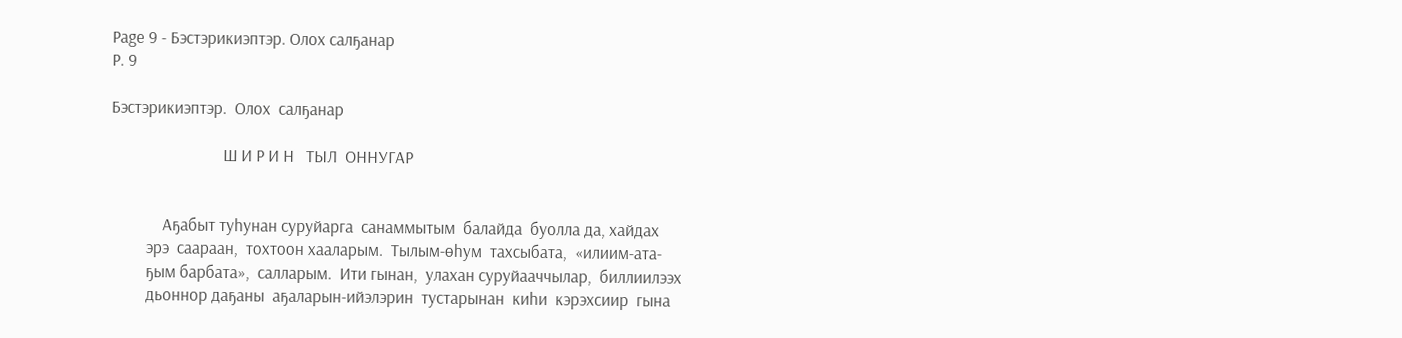Page 9 - Бэстэрикиэптэр. Олох салҕанар
P. 9

Бэстэрикиэптэр.  Олох  салҕанар

                            Ш И Р И Н   ТЫЛ  ОННУГАР


             Аҕабыт туһунан суруйарга  санаммытым  балайда  буолла да, хайдах
         эрэ  саараан,  тохтоон хааларым.  Тылым-өһум  тахсыбата,  «илиим-ата-
         ҕым барбата»,  салларым.  Ити гынан,  улахан суруйааччылар,  биллиилээх
         дьоннор даҕаны  аҕаларын-ийэлэрин  тустарынан  киһи  кэрэхсиир  гына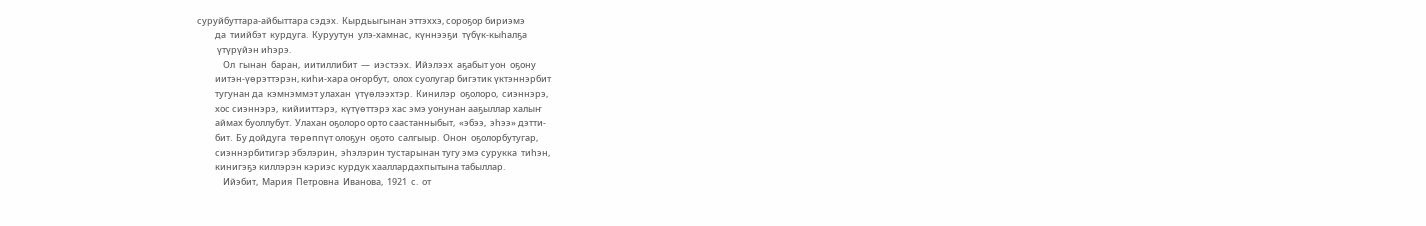суруйбуттара-айбыттара сэдэх.  Кырдьыгынан эттэххэ, сороҕор бириэмэ
         да  тиийбэт  курдуга.  Куруутун  улэ-хамнас,  күннээҕи  түбүк-кыһалҕа
          үтүрүйэн иһэрэ.
             Ол  гынан  баран,  иитиллибит  —  иэстээх.  Ийэлээх  аҕабыт уон  оҕону
         иитэн-үөрэттэрэн, киһи-хара оҥорбут,  олох суолугар бигэтик үктэннэрбит
         тугунан да  кэмнэммэт улахан  үтүөлээхтэр.  Кинилэр  оҕолоро,  сиэннэрэ,
         хос сиэннэрэ,  кийииттэрэ,  күтүөттэрэ хас эмэ уонунан ааҕыллар халыҥ
         аймах буоллубут.  Улахан оҕолоро орто саастанныбыт,  «эбээ,  эһээ» дэтти-
         бит.  Бу дойдуга  төрөппүт олоҕун  оҕото  салгыыр.  Онон  оҕолорбутугар,
         сиэннэрбитигэр эбэлэрин,  эһэлэрин тустарынан тугу эмэ сурукка  тиһэн,
         кинигэҕэ киллэрэн кэриэс курдук хааллардахпытына табыллар.
             Ийэбит,  Мария  Петровна  Иванова,  1921  с.  от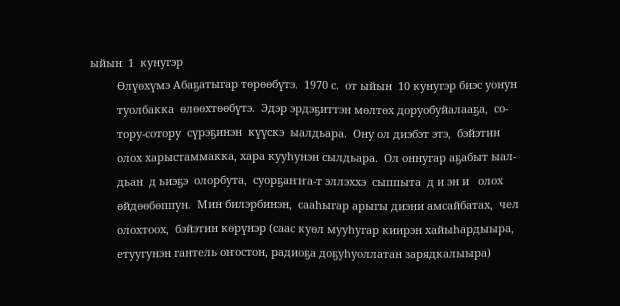ыйын  1  кунугэр
         Өлүөхүмэ Абаҕатыгар төрөөбүтэ.  1970 с.  от ыйын  10 кунугэр биэс уонун
         туолбакка  өлөөхтөөбүтэ.  Эдэр эрдэҕиттэн мөлтөх доруобуйалааҕа,  со-
         тору-сотору  сүрэҕинэн  күүскэ  ыалдьара.  Ону ол диэбэт этэ,  бэйэтин
         олох харыстаммакка, хара кууһунэн сылдьара.  Ол оннугар аҕабыт ыал-
         дьан  д ьиэҕэ  олорбута,  суорҕаҥҥа-т эллэххэ  сыппыта  д и эн и   олох
         өйдөөбөппун.  Мин билэрбинэн,  сааһыгар арыгы диэни амсайбатах,  чел
         олохтоох,  бэйэтин көрүнэр (саас куөл мууһугар киирэн хайыһардыыра,
         етуугунэн гантель оҥостон, радиоҕа доҕуһуоллатан зарядкалыыра)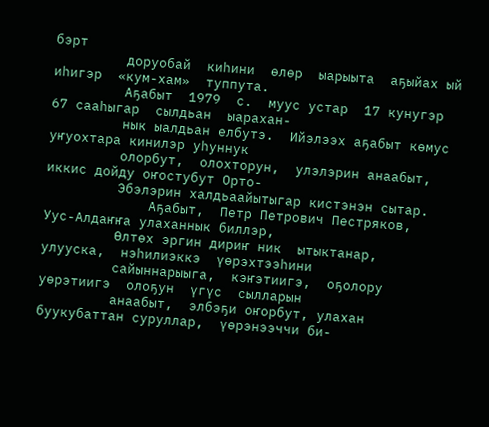бэрт
         доруобай  киһини  өлөр  ыарыыта  аҕыйах ый  иһигэр  «кум-хам»  туппута.
         Аҕабыт  1979  с.  муус устар  17 кунугэр  67 сааһыгар  сылдьан  ыарахан-
         нык ыалдьан елбутэ.  Ийэлээх аҕабыт көмус уҥуохтара кинилэр уһуннук
         олорбут,  олохторун,  улэлэрин анаабыт,  иккис дойду оҥостубут Орто-
         Эбэлэрин халдьаайытыгар кистэнэн сытар.
             Аҕабыт,  Петр Петрович Пестряков,  Уус-Алдаҥҥа улаханнык биллэр,
         Өлтөх эргин дириҥ ник  ытыктанар,  улууска,  нэһилиэккэ  үөрэхтээһини
         сайыннарыыга,  кэҥэтиигэ,  оҕолору  уөрэтиигэ  олоҕун  үгүс  сылларын
         анаабыт,  элбэҕи оҥорбут, улахан буукубаттан суруллар,  үөрэнээччи би-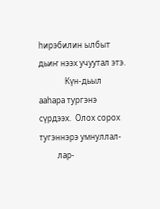һирэбилин ылбыт дьиҥ нээх учуутал этэ.
             Күн-дьыл ааһара тургэнэ сүрдээх.  Олох сорох тугэннэрэ умнуллал-
         лар-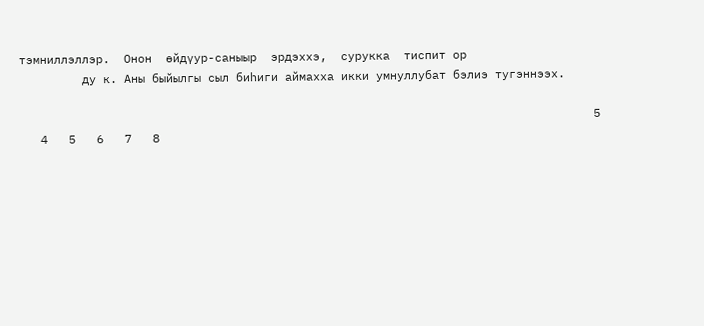тэмниллэллэр.  Онон  өйдүур-саныыр  эрдэххэ,  сурукка  тиспит ор
         ду к. Аны быйылгы сыл биһиги аймахха икки умнуллубат бэлиэ тугэннээх.

                                                                                  5
   4   5   6   7   8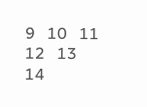9   10   11   12   13   14